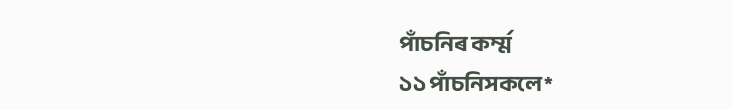পাঁচনিৰ কৰ্ম্ম
১১ পাঁচনিসকলে*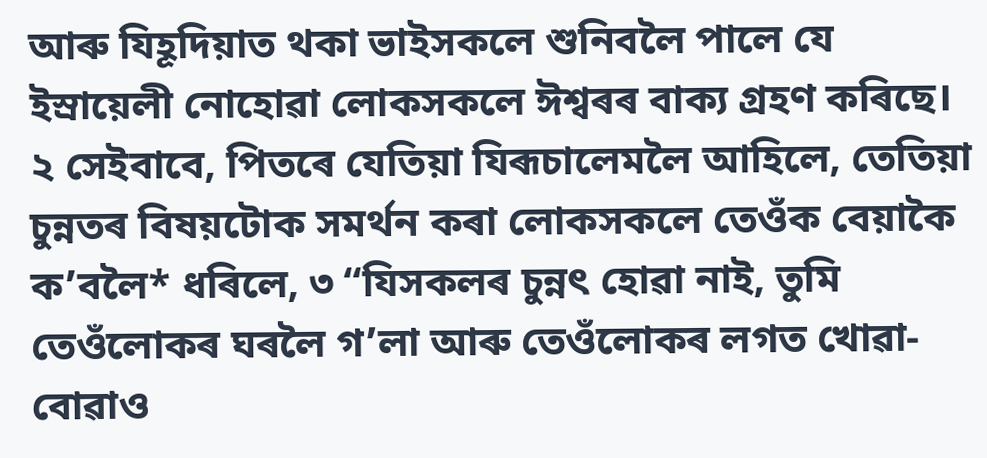আৰু যিহূদিয়াত থকা ভাইসকলে শুনিবলৈ পালে যে ইস্ৰায়েলী নোহোৱা লোকসকলে ঈশ্বৰৰ বাক্য গ্ৰহণ কৰিছে। ২ সেইবাবে, পিতৰে যেতিয়া যিৰূচালেমলৈ আহিলে, তেতিয়া চুন্নতৰ বিষয়টোক সমৰ্থন কৰা লোকসকলে তেওঁক বেয়াকৈ কʼবলৈ* ধৰিলে, ৩ “যিসকলৰ চুন্নৎ হোৱা নাই, তুমি তেওঁলোকৰ ঘৰলৈ গʼলা আৰু তেওঁলোকৰ লগত খোৱা-বোৱাও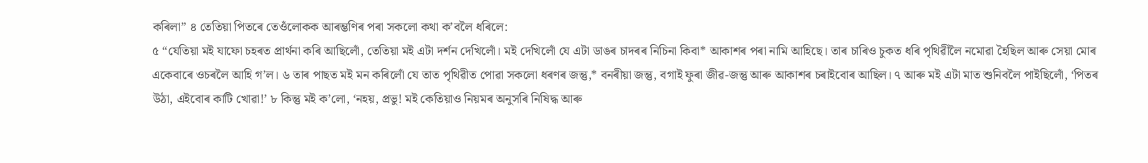কৰিলা” ৪ তেতিয়া পিতৰে তেওঁলোকক আৰম্ভণিৰ পৰা সকলো কথা কʼবলৈ ধৰিলে:
৫ “যেতিয়া মই যাফো চহৰত প্ৰাৰ্থনা কৰি আছিলোঁ, তেতিয়া মই এটা দৰ্শন দেখিলোঁ। মই দেখিলোঁ যে এটা ডাঙৰ চাদৰৰ নিচিনা কিবা* আকাশৰ পৰা নামি আহিছে। তাৰ চাৰিও চুকত ধৰি পৃথিৱীলৈ নমোৱা হৈছিল আৰু সেয়া মোৰ একেবাৰে ওচৰলৈ আহি গʼল। ৬ তাৰ পাছত মই মন কৰিলোঁ যে তাত পৃথিৱীত পোৱা সকলো ধৰণৰ জন্তু,* বনৰীয়া জন্তু, বগাই ফুৰা জীৱ-জন্তু আৰু আকাশৰ চৰাইবোৰ আছিল। ৭ আৰু মই এটা মাত শুনিবলৈ পাইছিলোঁ, ‘পিতৰ উঠা, এইবোৰ কাটি খোৱা!’ ৮ কিন্তু মই কʼলো, ‘নহয়, প্ৰভু! মই কেতিয়াও নিয়মৰ অনুসৰি নিষিদ্ধ আৰু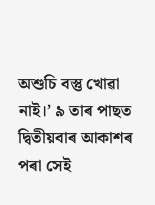অশুচি বস্তু খোৱা নাই।’ ৯ তাৰ পাছত দ্বিতীয়বাৰ আকাশৰ পৰা সেই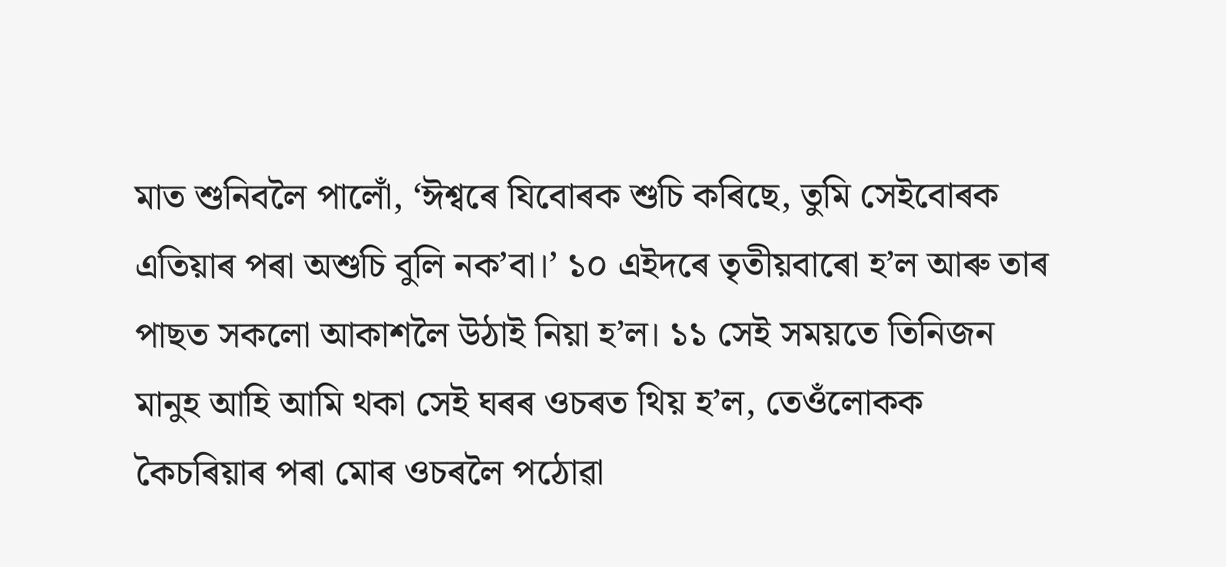মাত শুনিবলৈ পালোঁ, ‘ঈশ্বৰে যিবোৰক শুচি কৰিছে, তুমি সেইবোৰক এতিয়াৰ পৰা অশুচি বুলি নকʼবা।’ ১০ এইদৰে তৃতীয়বাৰো হʼল আৰু তাৰ পাছত সকলো আকাশলৈ উঠাই নিয়া হʼল। ১১ সেই সময়তে তিনিজন মানুহ আহি আমি থকা সেই ঘৰৰ ওচৰত থিয় হʼল, তেওঁলোকক কৈচৰিয়াৰ পৰা মোৰ ওচৰলৈ পঠোৱা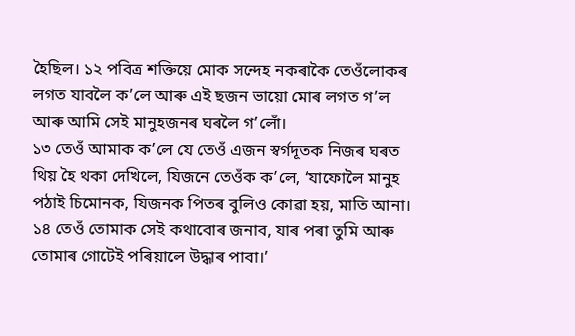হৈছিল। ১২ পবিত্ৰ শক্তিয়ে মোক সন্দেহ নকৰাকৈ তেওঁলোকৰ লগত যাবলৈ কʼলে আৰু এই ছজন ভায়ো মোৰ লগত গʼল আৰু আমি সেই মানুহজনৰ ঘৰলৈ গʼলোঁ।
১৩ তেওঁ আমাক কʼলে যে তেওঁ এজন স্বৰ্গদূতক নিজৰ ঘৰত থিয় হৈ থকা দেখিলে, যিজনে তেওঁক কʼলে, ‘যাফোলৈ মানুহ পঠাই চিমোনক, যিজনক পিতৰ বুলিও কোৱা হয়, মাতি আনা। ১৪ তেওঁ তোমাক সেই কথাবোৰ জনাব, যাৰ পৰা তুমি আৰু তোমাৰ গোটেই পৰিয়ালে উদ্ধাৰ পাবা।’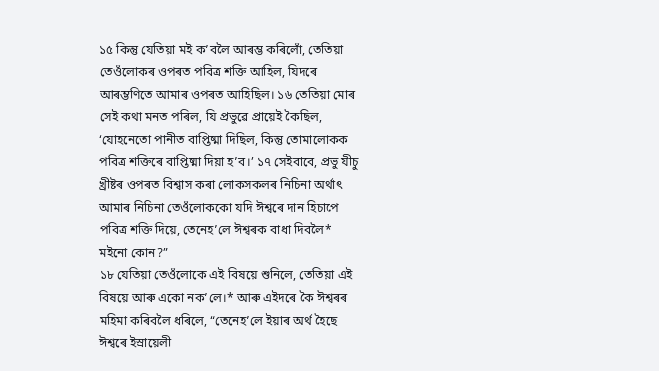১৫ কিন্তু যেতিয়া মই কʼবলৈ আৰম্ভ কৰিলোঁ, তেতিয়া তেওঁলোকৰ ওপৰত পবিত্ৰ শক্তি আহিল, যিদৰে আৰম্ভণিতে আমাৰ ওপৰত আহিছিল। ১৬ তেতিয়া মোৰ সেই কথা মনত পৰিল, যি প্ৰভুৱে প্ৰায়েই কৈছিল, ‘যোহনেতো পানীত বাপ্তিষ্মা দিছিল, কিন্তু তোমালোকক পবিত্ৰ শক্তিৰে বাপ্তিষ্মা দিয়া হʼব।’ ১৭ সেইবাবে, প্ৰভু যীচু খ্ৰীষ্টৰ ওপৰত বিশ্বাস কৰা লোকসকলৰ নিচিনা অৰ্থাৎ আমাৰ নিচিনা তেওঁলোককো যদি ঈশ্বৰে দান হিচাপে পবিত্ৰ শক্তি দিয়ে, তেনেহʼলে ঈশ্বৰক বাধা দিবলৈ* মইনো কোন?”
১৮ যেতিয়া তেওঁলোকে এই বিষয়ে শুনিলে, তেতিয়া এই বিষয়ে আৰু একো নকʼলে।* আৰু এইদৰে কৈ ঈশ্বৰৰ মহিমা কৰিবলৈ ধৰিলে, “তেনেহʼলে ইয়াৰ অৰ্থ হৈছে ঈশ্বৰে ইস্ৰায়েলী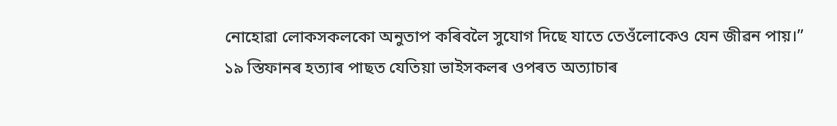নোহোৱা লোকসকলকো অনুতাপ কৰিবলৈ সুযোগ দিছে যাতে তেওঁলোকেও যেন জীৱন পায়।”
১৯ স্তিফানৰ হত্যাৰ পাছত যেতিয়া ভাইসকলৰ ওপৰত অত্যাচাৰ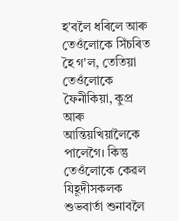হʼবলৈ ধৰিলে আৰু তেওঁলোকে সিঁচৰিত হৈ গʼল, তেতিয়া তেওঁলোকে ফৈনীকিয়া, কুপ্ৰ আৰু আন্তিয়খিয়ালৈকে পালেগৈ। কিন্তু তেওঁলোকে কেৱল যিহূদীসকলক শুভবাৰ্তা শুনাবলৈ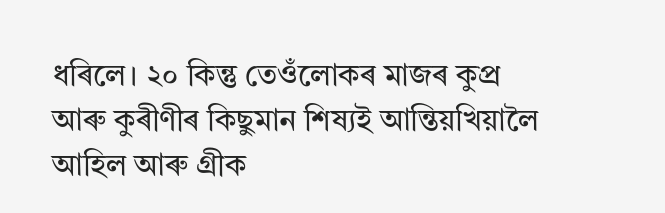ধৰিলে। ২০ কিন্তু তেওঁলোকৰ মাজৰ কুপ্ৰ আৰু কুৰীণীৰ কিছুমান শিষ্যই আন্তিয়খিয়ালৈ আহিল আৰু গ্ৰীক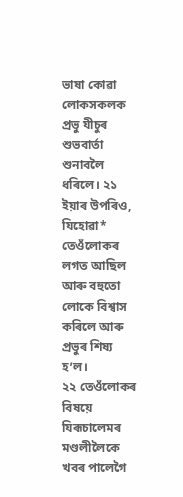ভাষা কোৱা লোকসকলক প্ৰভু যীচুৰ শুভবাৰ্তা শুনাবলৈ ধৰিলে। ২১ ইয়াৰ উপৰিও, যিহোৱা* তেওঁলোকৰ লগত আছিল আৰু বহুতো লোকে বিশ্বাস কৰিলে আৰু প্ৰভুৰ শিষ্য হʼল।
২২ তেওঁলোকৰ বিষয়ে যিৰূচালেমৰ মণ্ডলীলৈকে খবৰ পালেগৈ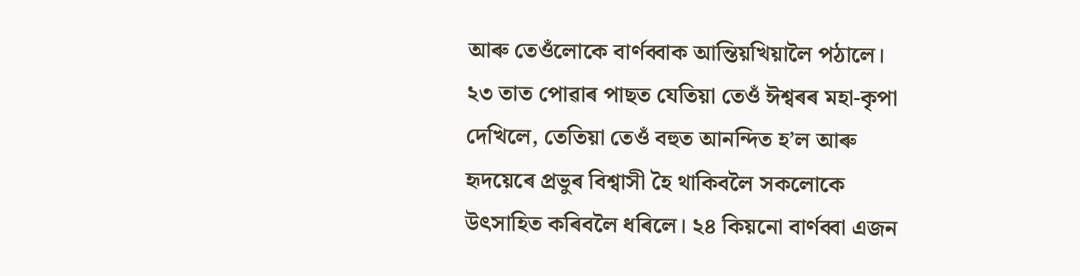আৰু তেওঁলোকে বাৰ্ণব্বাক আন্তিয়খিয়ালৈ পঠালে। ২৩ তাত পোৱাৰ পাছত যেতিয়া তেওঁ ঈশ্বৰৰ মহা-কৃপা দেখিলে, তেতিয়া তেওঁ বহুত আনন্দিত হʼল আৰু হৃদয়েৰে প্ৰভুৰ বিশ্বাসী হৈ থাকিবলৈ সকলোকে উৎসাহিত কৰিবলৈ ধৰিলে। ২৪ কিয়নো বাৰ্ণব্বা এজন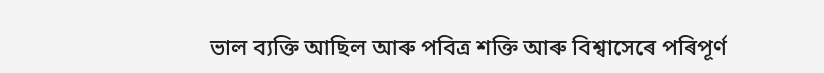ভাল ব্যক্তি আছিল আৰু পবিত্ৰ শক্তি আৰু বিশ্বাসেৰে পৰিপূৰ্ণ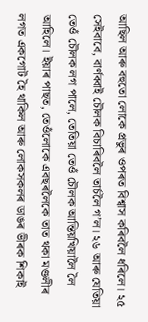আছিল আৰু বহুতো লোকে প্ৰভুৰ ওপৰত বিশ্বাস কৰিবলৈ ধৰিলে। ২৫ সেইবাবে, বাৰ্ণব্বাই চৌলক বিচাৰিবলৈ তাৰ্চলৈ গʼল। ২৬ আৰু যেতিয়া তেওঁ চৌলক লগ পালে, তেতিয়া তেওঁ চৌলক আন্তিয়খিয়ালৈ লৈ আহিলে। ইয়াৰ পাছত, তেওঁলোকে এবছৰলৈকে তাত থকা মণ্ডলীৰ লগত একগোট হৈ থাকিল আৰু লোকসকলৰ ডাঙৰ ভীৰক শিকাই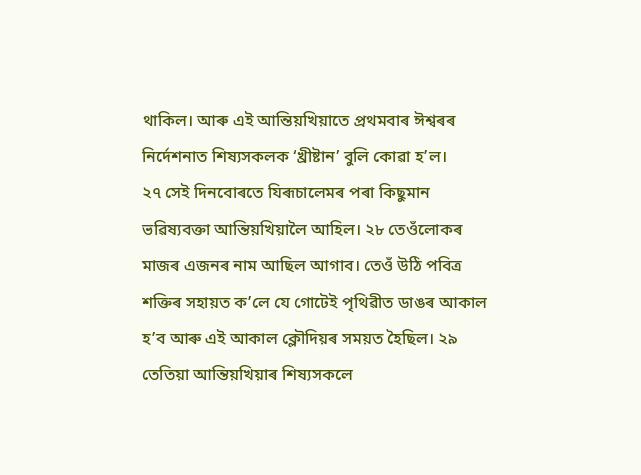থাকিল। আৰু এই আন্তিয়খিয়াতে প্ৰথমবাৰ ঈশ্বৰৰ নিৰ্দেশনাত শিষ্যসকলক ‘খ্ৰীষ্টান’ বুলি কোৱা হʼল।
২৭ সেই দিনবোৰতে যিৰূচালেমৰ পৰা কিছুমান ভৱিষ্যবক্তা আন্তিয়খিয়ালৈ আহিল। ২৮ তেওঁলোকৰ মাজৰ এজনৰ নাম আছিল আগাব। তেওঁ উঠি পবিত্ৰ শক্তিৰ সহায়ত কʼলে যে গোটেই পৃথিৱীত ডাঙৰ আকাল হʼব আৰু এই আকাল ক্লৌদিয়ৰ সময়ত হৈছিল। ২৯ তেতিয়া আন্তিয়খিয়াৰ শিষ্যসকলে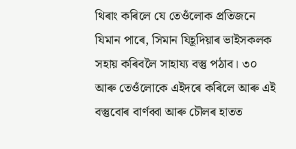থিৰাং কৰিলে যে তেওঁলোক প্ৰতিজনে যিমান পাৰে, সিমান যিহূদিয়াৰ ভাইসকলক সহায় কৰিবলৈ সাহায্য বস্তু পঠাব। ৩০ আৰু তেওঁলোকে এইদৰে কৰিলে আৰু এই বস্তুবোৰ বাৰ্ণব্বা আৰু চৌলৰ হাতত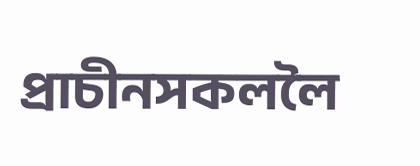প্ৰাচীনসকললৈ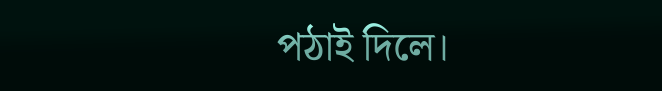পঠাই দিলে।